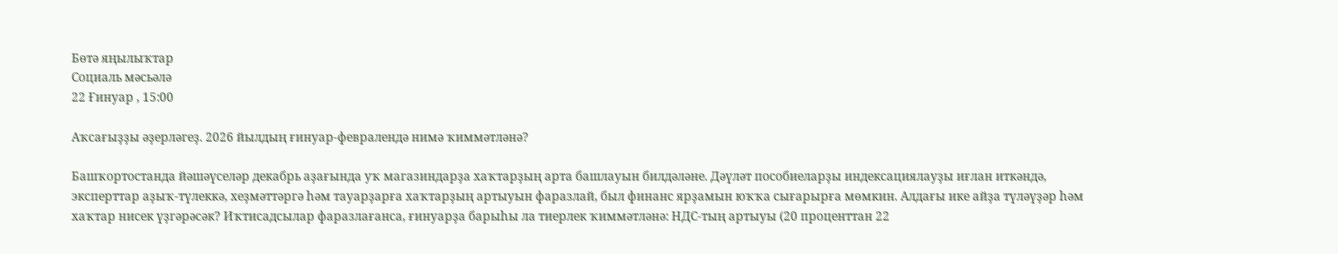Бөтә яңылыҡтар
Социаль мәсьәлә
22 Ғинуар , 15:00

Аҡсағыҙҙы әҙерләгеҙ. 2026 йылдың ғинуар-февралендә нимә ҡиммәтләнә?

Башҡортостанда йәшәүселәр декабрь аҙағында уҡ магазиндарҙа хаҡтарҙың арта башлауын билдәләне. Дәүләт пособиеларҙы индексациялауҙы иғлан иткәндә, эксперттар аҙыҡ-түлеккә, хеҙмәттәргә һәм тауарҙарға хаҡтарҙың артыуын фаразлай, был финанс ярҙамын юҡҡа сығарырға мөмкин. Алдағы ике айҙа түләүҙәр һәм хаҡтар нисек үҙгәрәсәк? Иҡтисадсылар фаразлағанса, ғинуарҙа барыһы ла тиерлек ҡиммәтләнә: НДС-тың артыуы (20 проценттан 22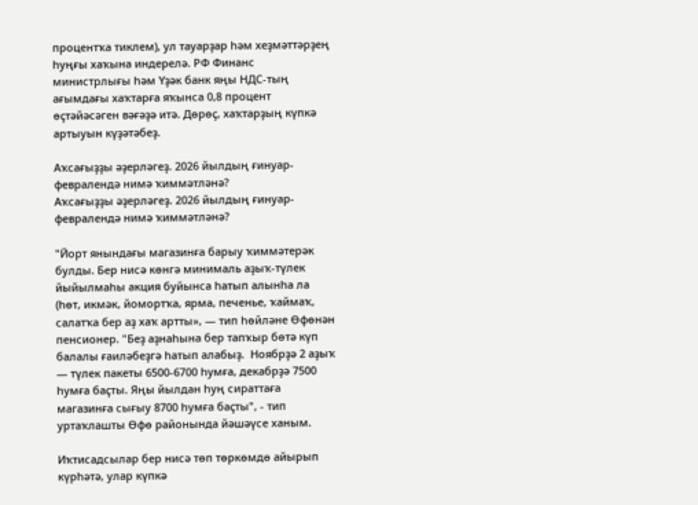процентҡа тиклем), ул тауарҙар һәм хеҙмәттәрҙең һуңғы хаҡына индерелә. РФ Финанс министрлығы һәм Үҙәк банк яңы НДС-тың ағымдағы хаҡтарға яҡынса 0,8 процент өҫтәйәсәген вәғәҙә итә. Дөрөҫ, хаҡтарҙың күпкә артыуын күҙәтәбеҙ.

Аҡсағыҙҙы әҙерләгеҙ. 2026 йылдың ғинуар-февралендә нимә ҡиммәтләнә?
Аҡсағыҙҙы әҙерләгеҙ. 2026 йылдың ғинуар-февралендә нимә ҡиммәтләнә?

"Йорт янындағы магазинға барыу ҡиммәтерәк булды. Бер нисә көнгә минималь аҙыҡ-түлек йыйылмаһы акция буйынса һатып алынһа ла (һөт, икмәк, йомортҡа, ярма, печенье, ҡаймаҡ, салатҡа бер аҙ хаҡ артты», — тип һөйләне Өфөнән пенсионер. "Беҙ аҙнаһына бер тапҡыр бөтә күп балалы ғаиләбеҙгә һатып алабыҙ.  Ноябрҙә 2 аҙыҡ — түлек пакеты 6500-6700 һумға, декабрҙә 7500 һумға баҫты. Яңы йылдан һуң сираттаға магазинға сығыу 8700 һумға баҫты", - тип уртаҡлашты Өфө районында йәшәүсе ханым.

Иҡтисадсылар бер нисә төп төркөмдө айырып күрһәтә, улар күпкә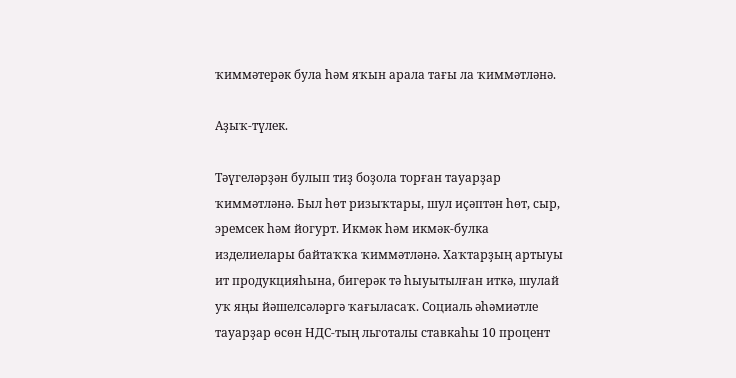ҡиммәтерәк була һәм яҡын арала тағы ла ҡиммәтләнә.

Аҙыҡ-түлек.

Тәүгеләрҙән булып тиҙ боҙола торған тауарҙар ҡиммәтләнә. Был һөт ризыҡтары, шул иҫәптән һөт, сыр, эремсек һәм йогурт. Икмәк һәм икмәк-булка изделиелары байтаҡҡа ҡиммәтләнә. Хаҡтарҙың артыуы ит продукцияһына, бигерәк тә һыуытылған иткә, шулай уҡ яңы йәшелсәләргә ҡағыласаҡ. Социаль әһәмиәтле тауарҙар өсөн НДС-тың льготалы ставкаһы 10 процент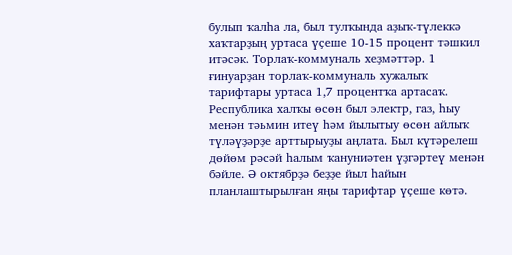булып ҡалһа ла, был тулҡында аҙыҡ-түлеккә хаҡтарҙың уртаса үҫеше 10-15 процент тәшкил итәсәк. Торлаҡ-коммуналь хеҙмәттәр. 1 ғинуарҙан торлаҡ-коммуналь хужалыҡ тарифтары уртаса 1,7 процентҡа артасаҡ. Республика халҡы өсөн был электр, газ, һыу менән тәьмин итеү һәм йылытыу өсөн айлыҡ түләүҙәрҙе арттырыуҙы аңлата. Был күтәрелеш дөйөм рәсәй һалым ҡануниәтен үҙгәртеү менән бәйле. Ә октябрҙә беҙҙе йыл һайын планлаштырылған яңы тарифтар үҫеше көтә.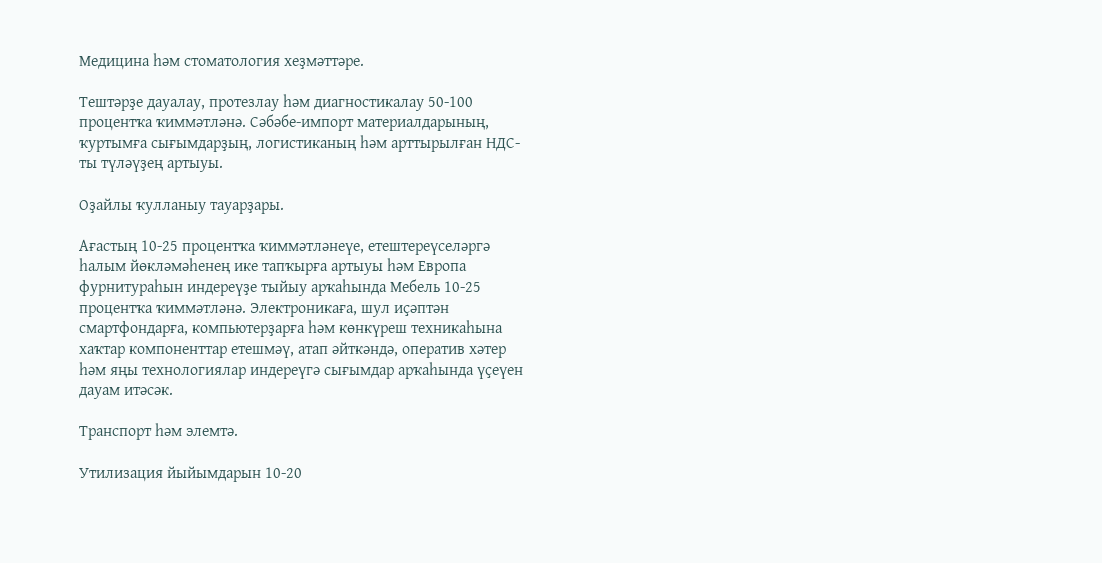Медицина һәм стоматология хеҙмәттәре.

Тештәрҙе дауалау, протезлау һәм диагностикалау 50-100 процентҡа ҡиммәтләнә. Сәбәбе-импорт материалдарының, ҡуртымға сығымдарҙың, логистиканың һәм арттырылған НДС-ты түләүҙең артыуы.

Оҙайлы ҡулланыу тауарҙары.

Ағастың 10-25 процентҡа ҡиммәтләнеүе, етештереүселәргә һалым йөкләмәһенең ике тапҡырға артыуы һәм Европа фурнитураһын индереүҙе тыйыу арҡаһында Мебель 10-25 процентҡа ҡиммәтләнә. Электроникаға, шул иҫәптән смартфондарға, компьютерҙарға һәм көнкүреш техникаһына хаҡтар компоненттар етешмәү, атап әйткәндә, оператив хәтер һәм яңы технологиялар индереүгә сығымдар арҡаһында үҫеүен дауам итәсәк.

Транспорт һәм элемтә.

Утилизация йыйымдарын 10-20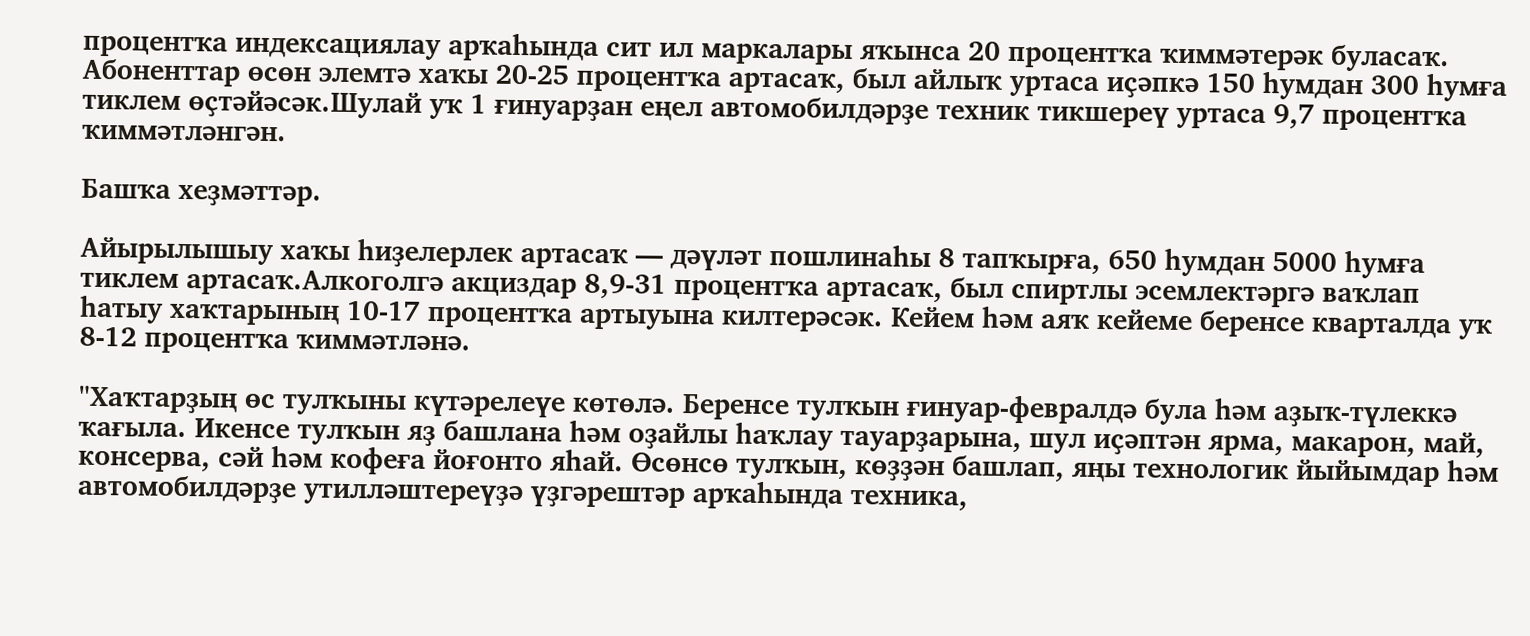процентҡа индексациялау арҡаһында сит ил маркалары яҡынса 20 процентҡа ҡиммәтерәк буласаҡ. Абоненттар өсөн элемтә хаҡы 20-25 процентҡа артасаҡ, был айлыҡ уртаса иҫәпкә 150 һумдан 300 һумға тиклем өҫтәйәсәк.Шулай уҡ 1 ғинуарҙан еңел автомобилдәрҙе техник тикшереү уртаса 9,7 процентҡа ҡиммәтләнгән.

Башҡа хеҙмәттәр.

Айырылышыу хаҡы һиҙелерлек артасаҡ — дәүләт пошлинаһы 8 тапҡырға, 650 һумдан 5000 һумға тиклем артасаҡ.Алкоголгә акциздар 8,9-31 процентҡа артасаҡ, был спиртлы эсемлектәргә ваҡлап һатыу хаҡтарының 10-17 процентҡа артыуына килтерәсәк. Кейем һәм аяҡ кейеме беренсе кварталда уҡ 8-12 процентҡа ҡиммәтләнә.

"Хаҡтарҙың өс тулҡыны күтәрелеүе көтөлә. Беренсе тулҡын ғинуар-февралдә була һәм аҙыҡ-түлеккә ҡағыла. Икенсе тулҡын яҙ башлана һәм оҙайлы һаҡлау тауарҙарына, шул иҫәптән ярма, макарон, май, консерва, сәй һәм кофеға йоғонто яһай. Өсөнсө тулҡын, көҙҙән башлап, яңы технологик йыйымдар һәм автомобилдәрҙе утилләштереүҙә үҙгәрештәр арҡаһында техника,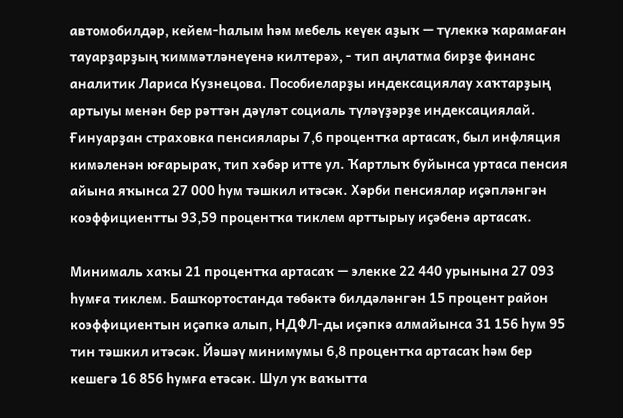автомобилдәр, кейем-һалым һәм мебель кеүек аҙыҡ — түлеккә ҡарамаған тауарҙарҙың ҡиммәтләнеүенә килтерә», - тип аңлатма бирҙе финанс аналитик Лариса Кузнецова. Пособиеларҙы индексациялау хаҡтарҙың артыуы менән бер рәттән дәүләт социаль түләүҙәрҙе индексациялай. Ғинуарҙан страховка пенсиялары 7,6 процентҡа артасаҡ, был инфляция кимәленән юғарыраҡ, тип хәбәр итте ул. Ҡартлыҡ буйынса уртаса пенсия айына яҡынса 27 000 һум тәшкил итәсәк. Хәрби пенсиялар иҫәпләнгән коэффициентты 93,59 процентҡа тиклем арттырыу иҫәбенә артасаҡ.

Минималь хаҡы 21 процентҡа артасаҡ — элекке 22 440 урынына 27 093 һумға тиклем. Башҡортостанда төбәктә билдәләнгән 15 процент район коэффициентын иҫәпкә алып, НДФЛ-ды иҫәпкә алмайынса 31 156 һум 95 тин тәшкил итәсәк. Йәшәү минимумы 6,8 процентҡа артасаҡ һәм бер кешегә 16 856 һумға етәсәк. Шул уҡ ваҡытта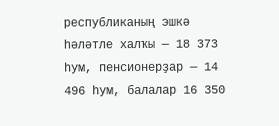республиканың эшкә һәләтле халҡы — 18 373 һум, пенсионерҙар — 14 496 һум, балалар 16 350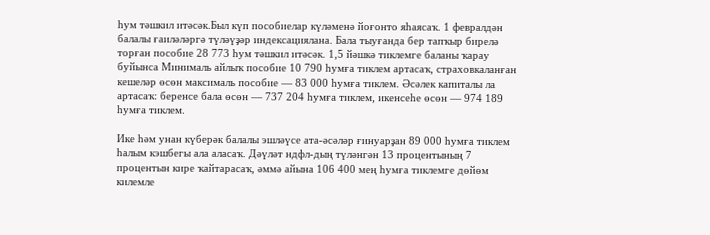һум тәшкил итәсәк.Был күп пособиелар күләменә йоғонто яһаясаҡ. 1 февралдән балалы ғаиләләргә түләүҙәр индексациялана. Бала тыуғанда бер тапҡыр бирелә торған пособие 28 773 һум тәшкил итәсәк. 1,5 йәшкә тиклемге баланы ҡарау буйынса Минималь айлыҡ пособие 10 790 һумға тиклем артасаҡ, страховкаланған кешеләр өсөн максималь пособие — 83 000 һумға тиклем. Әсәлек капиталы ла артасаҡ: беренсе бала өсөн — 737 204 һумға тиклем, икенсеһе өсөн — 974 189 һумға тиклем.

Ике һәм унан күберәк балалы эшләүсе ата-әсәләр ғинуарҙан 89 000 һумға тиклем һалым кэшбегы ала аласаҡ. Дәүләт ндфл-дың түләнгән 13 процентының 7 процентын кире ҡайтарасаҡ, әммә айына 106 400 мең һумға тиклемге дөйөм килемле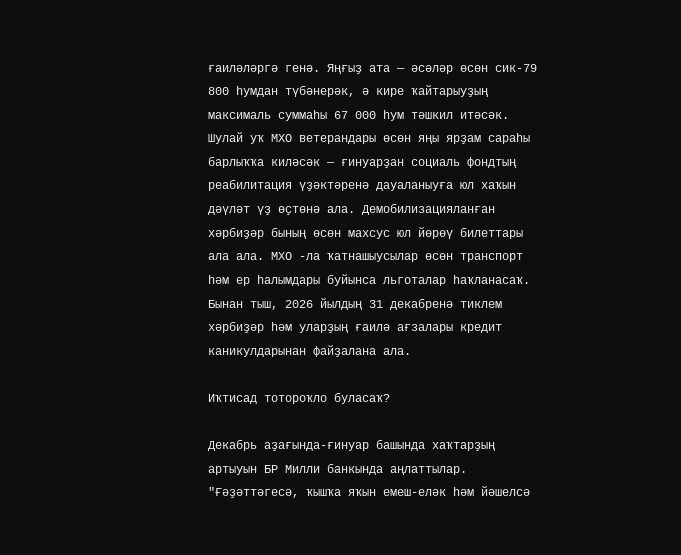ғаиләләргә генә. Яңғыҙ ата — әсәләр өсөн сик-79 800 һумдан түбәнерәк, ә кире ҡайтарыуҙың максималь суммаһы 67 000 һум тәшкил итәсәк. Шулай уҡ МХО ветерандары өсөн яңы ярҙам сараһы барлыҡҡа киләсәк — ғинуарҙан социаль фондтың реабилитация үҙәктәренә дауаланыуға юл хаҡын дәүләт үҙ өҫтөнә ала. Демобилизацияланған хәрбиҙәр бының өсөн махсус юл йөрөү билеттары ала ала. МХО -ла ҡатнашыусылар өсөн транспорт һәм ер һалымдары буйынса льготалар һаҡланасаҡ. Бынан тыш, 2026 йылдың 31 декабренә тиклем хәрбиҙәр һәм уларҙың ғаилә ағзалары кредит каникулдарынан файҙалана ала.

Иҡтисад тотороҡло буласаҡ?

Декабрь аҙағында-ғинуар башында хаҡтарҙың артыуын БР Милли банкында аңлаттылар. "Ғәҙәттәгесә, ҡышҡа яҡын емеш-еләк һәм йәшелсә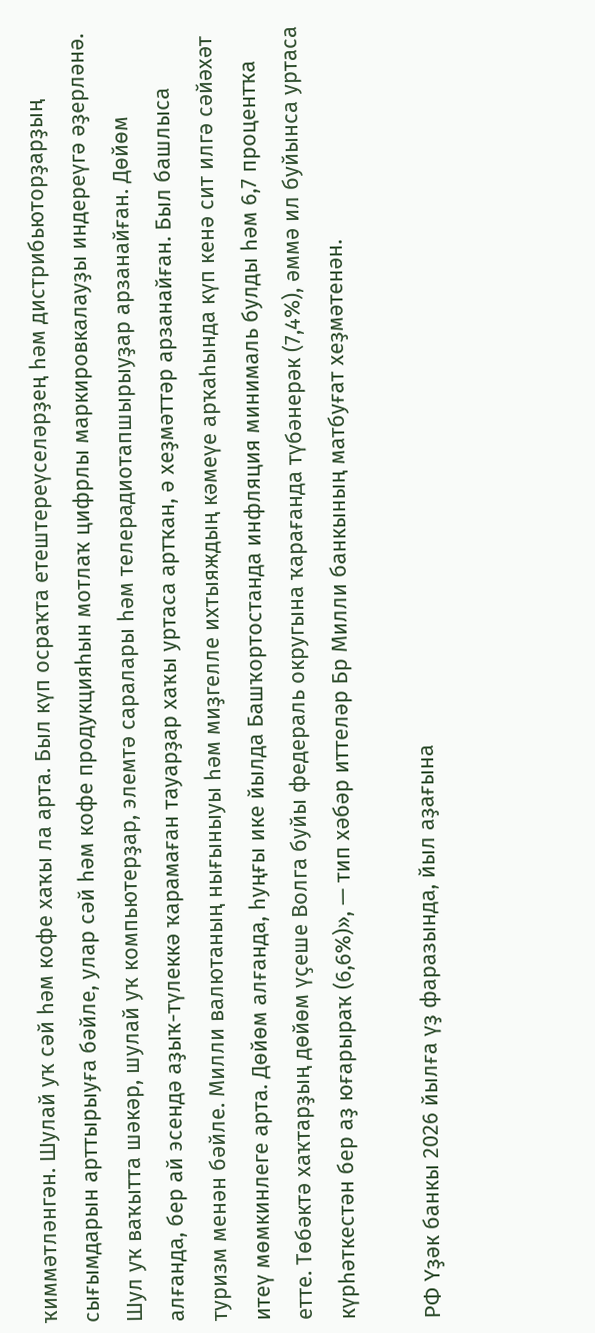ҡиммәтләнгән. Шулай уҡ сәй һәм кофе хаҡы ла арта. Был күп осраҡта етештереүселәрҙең һәм дистрибьюторҙарҙың сығымдарын арттырыуға бәйле, улар сәй һәм кофе продукцияһын мотлаҡ цифрлы маркировкалауҙы индереүгә әҙерләнә. Шул уҡ ваҡытта шәкәр, шулай уҡ компьютерҙар, элемтә саралары һәм телерадиотапшырыуҙар арзанайған. Дөйөм алғанда, бер ай эсендә аҙыҡ-түлеккә ҡарамаған тауарҙар хаҡы уртаса артҡан, ә хеҙмәттәр арзанайған. Был башлыса туризм менән бәйле. Милли валютаның нығыныуы һәм миҙгелле ихтыяждың кәмеүе арҡаһында күп кенә сит илгә сәйәхәт итеү мөмкинлеге арта. Дөйөм алғанда, һуңғы ике йылда Башҡортостанда инфляция минималь булды һәм 6,7 процентҡа етте. Төбәктә хаҡтарҙың дөйөм үҫеше Волга буйы федераль округына ҡарағанда түбәнерәк (7,4%), әммә ил буйынса уртаса күрһәткестән бер аҙ юғарыраҡ (6,6%)», — тип хәбәр иттеләр Бр Милли банкының матбуғат хеҙмәтенән.

РФ Үҙәк банкы 2026 йылға үҙ фаразында, йыл аҙағына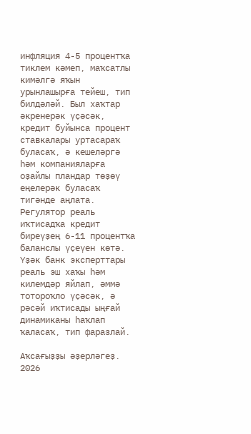инфляция 4-5 процентҡа тиклем кәмеп, маҡсатлы кимәлгә яҡын урынлашырға тейеш, тип билдәләй. Был хаҡтар әкренерәк үҫәсәк, кредит буйынса процент ставкалары уртасараҡ буласаҡ, ә кешеләргә һәм компанияларға оҙайлы пландар төҙөү еңелерәк буласаҡ тигәнде аңлата. Регулятор реаль иҡтисадҡа кредит биреүҙең 6-11 процентҡа баланслы үҫеүен көтә. Үҙәк банк эксперттары реаль эш хаҡы һәм килемдәр яйлап, әммә тотороҡло үҫәсәк, ә рәсәй иҡтисады ыңғай динамиканы һаҡлап ҡаласаҡ, тип фаразлай.

Аҡсағыҙҙы әҙерләгеҙ. 2026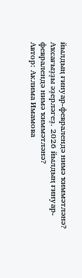йылдың ғинуар-февралендә нимә ҡиммәтләнә?
Аҡсағыҙҙы әҙерләгеҙ. 2026 йылдың ғинуар-февралендә нимә ҡиммәтләнә?
Автор: Аклима Имамова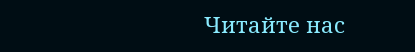Читайте нас